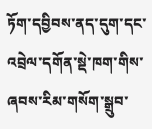ཏོག་དབྱིབས་ནད་དུག་དང་འབྲེལ་དགོན་སྡེ་ཁག་གིས་ཞབས་རིམ་གསོག་སྒྲུབ་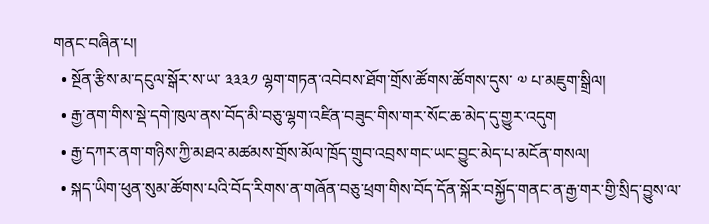གནང་བཞིན་པ།
  • སྔོན་རྩིས་མ་དངུལ་སྒོར་ས་ཡ་ ༣༣༣༡ ལྷག་གཏན་འབེབས་ཐོག་གྲོས་ཚོགས་ཚོགས་དུས་ ༧ པ་མཇུག་སྒྲིལ།
  • རྒྱ་ནག་གིས་སྡེ་དགེ་ཁུལ་ནས་བོད་མི་བཅུ་ལྷག་འཛིན་བཟུང་གིས་གར་སོང་ཆ་མེད་དུ་གྱུར་འདུག
  • རྒྱ་དཀར་ནག་གཉིས་ཀྱི་མཐའ་མཚམས་གྲོས་མོལ་ཁྲོད་གྲུབ་འབྲས་གང་ཡང་བྱུང་མེད་པ་མངོན་གསལ།
  • སྐད་ཡིག་ཕུན་སུམ་ཚོགས་པའི་བོད་རིགས་ན་གཞོན་བཅུ་ཕྲག་གིས་བོད་དོན་སྐོར་བསྐྱོད་གནང་ན་རྒྱ་གར་གྱི་སྲིད་བྱུས་ལ་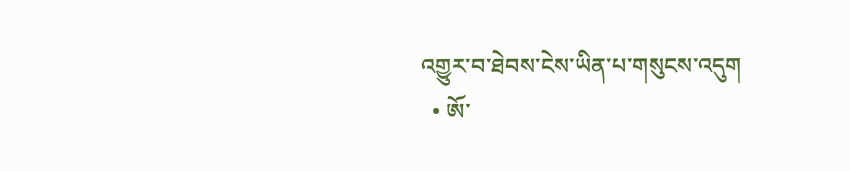འགྱུར་བ་ཐེབས་ངེས་ཡིན་པ་གསུངས་འདུག
  • ཨོ་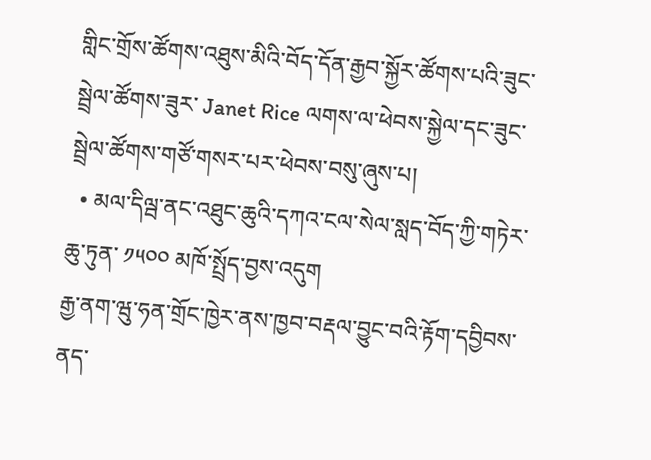གླིང་གྲོས་ཚོགས་འཐུས་མིའི་བོད་དོན་རྒྱབ་སྐྱོར་ཚོགས་པའི་ཟུང་སྦྲེལ་ཚོགས་ཟུར་ Janet Rice ལགས་ལ་ཕེབས་སྐྱེལ་དང་ཟུང་སྦྲེལ་ཚོགས་གཙོ་གསར་པར་ཕེབས་བསུ་ཞུས་པ།
  • མལ་དིལྦ་ནང་འཐུང་ཆུའི་དཀའ་ངལ་སེལ་སླད་བོད་ཀྱི་གཏེར་ཆུ་ཏུན་ ༡༥༠༠ མཁོ་སྤྲོད་བྱས་འདུག
རྒྱ་ནག་ཝུ་ཧན་གྲོང་ཁྱེར་ནས་ཁྱབ་བརྡལ་བྱུང་བའི་རྟོག་དབྱིབས་ནད་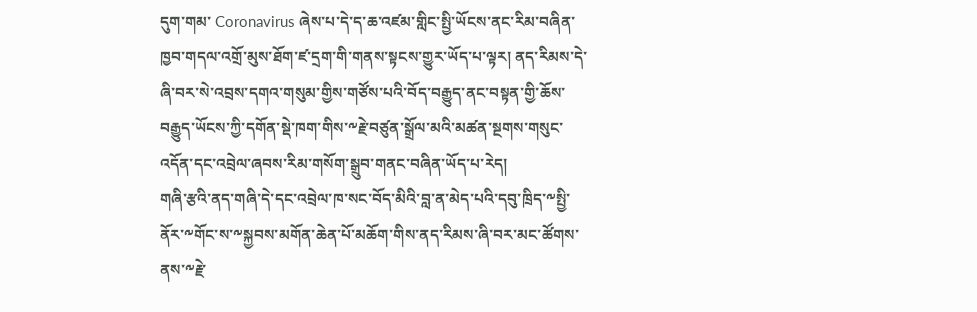དུག་གམ་ Coronavirus ཞེས་པ་དེ་ད་ཆ་འཛམ་གླིང་སྤྱི་ཡོངས་ནང་རིམ་བཞིན་ཁྱབ་གདལ་འགྲོ་མུས་ཐོག་ཛ་དྲག་གི་གནས་སྟངས་གྱུར་ཡོད་པ་ལྟར། ནད་རིམས་དེ་ཞི་བར་སེ་འབྲས་དགའ་གསུམ་གྱིས་གཙོས་པའི་བོད་བརྒྱུད་ནང་བསྟན་གྱི་ཆོས་བརྒྱུད་ཡོངས་ཀྱི་དགོན་སྡེ་ཁག་གིས་༸རྗེ་བཙུན་སྒྲོལ་མའི་མཚན་སྔགས་གསུང་འདོན་དང་འབྲེལ་ཞབས་རིམ་གསོག་སྒྲུབ་གནང་བཞིན་ཡོད་པ་རེད།
གཞི་རྩའི་ནད་གཞི་དེ་དང་འབྲེལ་ཁ་སང་བོད་མིའི་བླ་ན་མེད་པའི་དབུ་ཁྲིད་༸སྤྱི་ནོར་༸གོང་ས་༸སྐྱབས་མགོན་ཆེན་པོ་མཆོག་གིས་ནད་རིམས་ཞི་བར་མང་ཚོགས་ནས་༸རྗེ་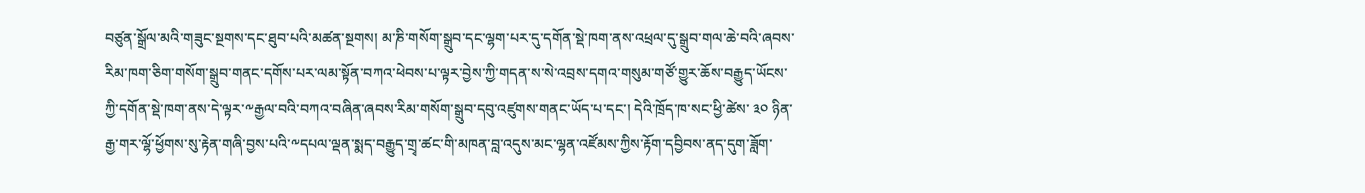བཙུན་སྒྲོལ་མའི་གཟུང་སྔགས་དང་ཐུབ་པའི་མཚན་སྔགས། མ་ཎི་གསོག་སྒྲུབ་དང་ལྷག་པར་དུ་དགོན་སྡེ་ཁག་ནས་འཕྲལ་དུ་སྒྲུབ་གལ་ཆེ་བའི་ཞབས་རིམ་ཁག་ཅིག་གསོག་སྒྲུབ་གནང་དགོས་པར་ལམ་སྟོན་བཀའ་ཕེབས་པ་ལྟར་བྱེས་ཀྱི་གདན་ས་སེ་འབྲས་དགའ་གསུམ་གཙོ་གྱུར་ཆོས་བརྒྱུད་ཡོངས་ཀྱི་དགོན་སྡེ་ཁག་ནས་དེ་ལྟར་༸རྒྱལ་བའི་བཀའ་བཞིན་ཞབས་རིམ་གསོག་སྒྲུབ་དབུ་འཛུགས་གནང་ཡོད་པ་དང་། དེའི་ཁྲོད་ཁ་སང་ཕྱི་ཚེས་ ༣༠ ཉིན་རྒྱ་གར་ལྷོ་ཕྱོགས་སུ་རྟེན་གཞི་བྱས་པའི་༸དཔལ་ལྡན་སྨད་བརྒྱུད་གྲྭ་ཚང་གི་མཁན་བླ་འདུས་མང་ལྷན་འཛོམས་ཀྱིས་རྟོག་དབྱིབས་ནད་དུག་ཟློག་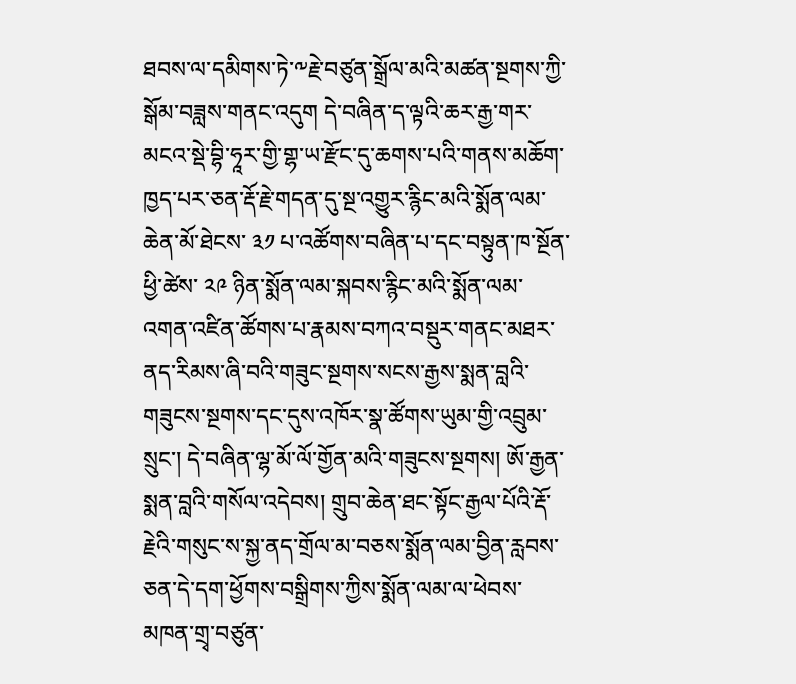ཐབས་ལ་དམིགས་ཏེ་༸རྗེ་བཙུན་སྒྲོལ་མའི་མཚན་སྔགས་ཀྱི་སྒོམ་བཟླས་གནང་འདུག དེ་བཞིན་ད་ལྟའི་ཆར་རྒྱ་གར་མངའ་སྡེ་བྷི་ཧཱར་གྱི་གྷ་ཡ་རྫོང་དུ་ཆགས་པའི་གནས་མཆོག་ཁྱད་པར་ཅན་རྡོ་རྗེ་གདན་དུ་སྔ་འགྱུར་རྙིང་མའི་སྨོན་ལམ་ཆེན་མོ་ཐེངས་ ༣༡ པ་འཚོགས་བཞིན་པ་དང་བསྟུན་ཁ་སྔོན་ཕྱི་ཚེས་ ༢༩ ཉིན་སྨོན་ལམ་སྐབས་རྙིང་མའི་སྨོན་ལམ་འགན་འཛིན་ཚོགས་པ་རྣམས་བཀའ་བསྡུར་གནང་མཐར་ནད་རིམས་ཞི་བའི་གཟུང་སྔགས་སངས་རྒྱས་སྨན་བླའི་གཟུངས་སྔགས་དང་དུས་འཁོར་སྣ་ཚོགས་ཡུམ་གྱི་འབྲུམ་སྲུང་། དེ་བཞིན་ལྷ་མོ་ལོ་གྱོན་མའི་གཟུངས་སྔགས། ཨོ་རྒྱན་སྨན་བླའི་གསོལ་འདེབས། གྲུབ་ཆེན་ཐང་སྟོང་རྒྱལ་པོའི་རྡོ་རྗེའི་གསུང་ས་སྐྱ་ནད་གྲོལ་མ་བཅས་སྨོན་ལམ་བྱིན་རླབས་ཅན་དེ་དག་ཕྱོགས་བསྒྲིགས་ཀྱིས་སྨོན་ལམ་ལ་ཕེབས་མཁན་གྲྭ་བཙུན་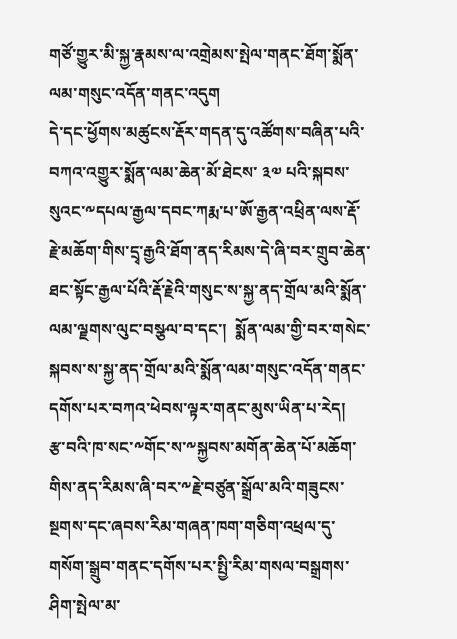གཙོ་གྱུར་མི་སྐྱ་རྣམས་ལ་འགྲེམས་སྤེལ་གནང་ཐོག་སྨོན་ལམ་གསུང་འདོན་གནང་འདུག
དེ་དང་ཕྱོགས་མཚུངས་རྡོར་གདན་དུ་འཚོགས་བཞིན་པའི་བཀའ་འགྱུར་སྨོན་ལམ་ཆེན་མོ་ཐེངས་ ༣༧ པའི་སྐབས་སུའང་༸དཔལ་རྒྱལ་དབང་ཀརྨ་པ་ཨོ་རྒྱན་འཕྲིན་ལས་རྡོ་རྗེ་མཆོག་གིས་དྲྭ་རྒྱའི་ཐོག་ནད་རིམས་དེ་ཞི་བར་གྲུབ་ཆེན་ཐང་སྟོང་རྒྱལ་པོའི་རྡོ་རྗེའི་གསུང་ས་སྐྱ་ནད་གྲོལ་མའི་སྨོན་ལམ་ལྗགས་ལུང་བསྩལ་བ་དང་།  སྨོན་ལམ་གྱི་བར་གསེང་སྐབས་ས་སྐྱ་ནད་གྲོལ་མའི་སྨོན་ལམ་གསུང་འདོན་གནང་དགོས་པར་བཀའ་ཕེབས་ལྟར་གནང་མུས་ཡིན་པ་རེད།
རྩ་བའི་ཁ་སང་༸གོང་ས་༸སྐྱབས་མགོན་ཆེན་པོ་མཆོག་གིས་ནད་རིམས་ཞི་བར་༸རྗེ་བཙུན་སྒྲོལ་མའི་གཟུངས་སྔགས་དང་ཞབས་རིམ་གཞན་ཁག་གཅིག་འཕྲལ་དུ་གསོག་སྒྲུབ་གནང་དགོས་པར་སྤྱི་རིམ་གསལ་བསྒྲགས་ཤིག་སྤེལ་མ་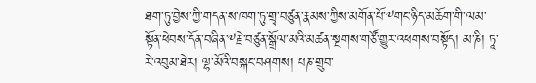ཐག་ཏུ་བྱེས་ཀྱི་གདན་ས་ཁག་ཏུ་གྲྭ་བཙུན་རྣམས་ཀྱིས་མགོན་པོ་༸གང་ཉིད་མཆོག་གི་ལམ་སྟོན་ཕེབས་དོན་བཞིན་༸རྗེ་བཙུན་སྒྲོལ་མའི་མཚན་སྔགས་གཙོ་གྱུར་འཕགས་བསྟོད། མ་ཎི། ཏཱ་རེ་འབུམ་ཐེར། ལྷ་མོའི་བསྐང་བཤགས། པཎ་གྲུབ་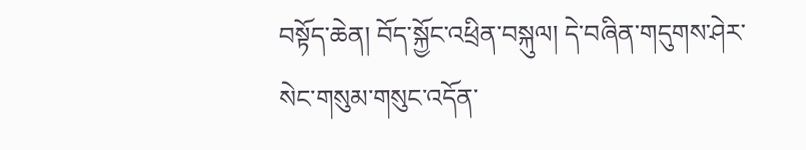བསྟོད་ཆེན། བོད་སྐྱོང་འཕྲིན་བསྐུལ། དེ་བཞིན་གདུགས་ཤེར་སེང་གསུམ་གསུང་འདོན་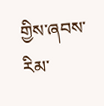གྱིས་ཞབས་རིམ་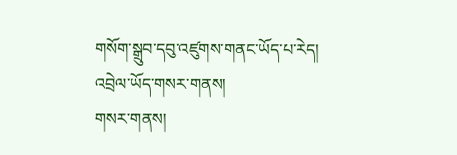གསོག་སྒྲུབ་དབུ་འཛུགས་གནང་ཡོད་པ་རེད།
འབྲེལ་ཡོད་གསར་གནས།
གསར་གནས།